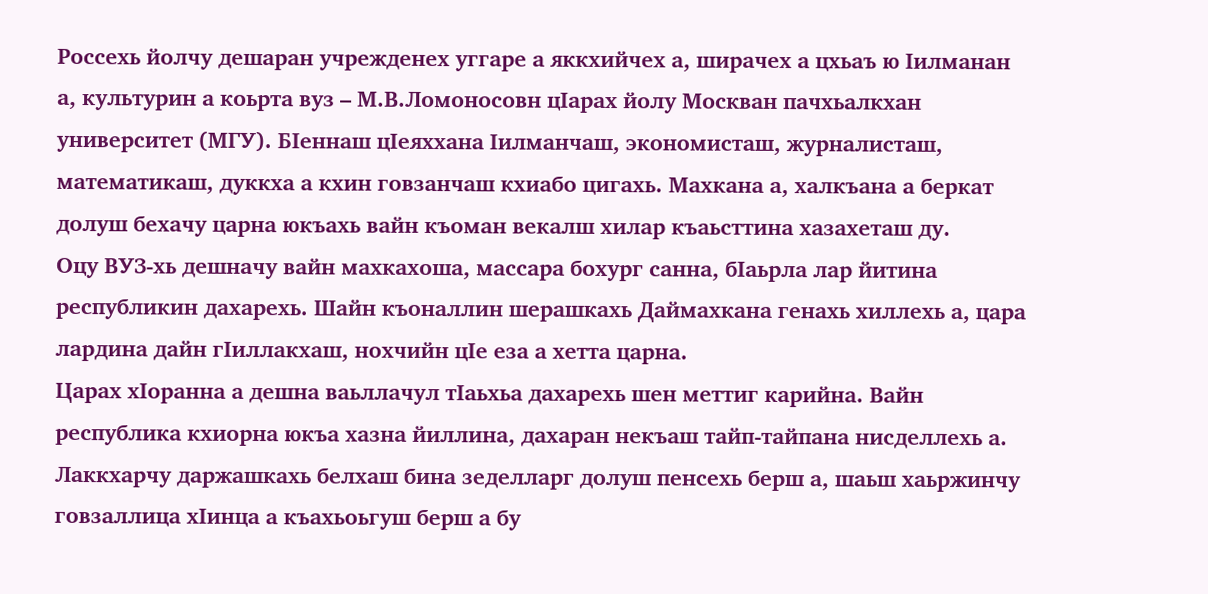Россехь йолчу дешаран учрежденех уггаре а яккхийчех а, ширачех а цхьаъ ю Iилманан а, культурин а коьрта вуз – М.В.Ломоносовн цIарах йолу Москван пачхьалкхан университет (МГУ). БIеннаш цIеяххана Iилманчаш, экономисташ, журналисташ, математикаш, дуккха а кхин говзанчаш кхиабо цигахь. Махкана а, халкъана а беркат долуш бехачу царна юкъахь вайн къоман векалш хилар къаьсттина хазахеташ ду.
Оцу ВУЗ-хь дешначу вайн махкахоша, массара бохург санна, бIаьрла лар йитина республикин дахарехь. Шайн къоналлин шерашкахь Даймахкана генахь хиллехь а, цара лардина дайн гIиллакхаш, нохчийн цIе еза а хетта царна.
Царах хIоранна а дешна ваьллачул тIаьхьа дахарехь шен меттиг карийна. Вайн республика кхиорна юкъа хазна йиллина, дахаран некъаш тайп-тайпана нисделлехь а.
Лаккхарчу даржашкахь белхаш бина зеделларг долуш пенсехь берш а, шаьш хаьржинчу говзаллица хIинца а къахьоьгуш берш а бу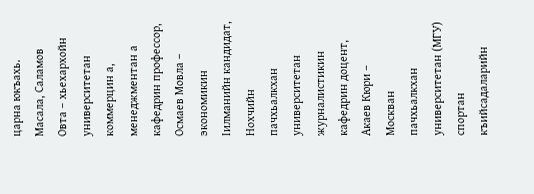царна юкъахь. Масала, Саламов Овта – хьехархойн университетан коммерцин а, менеджментан а кафедрин профессор, Осмаев Мовла – экономикин Iилманийн кандидат, Нохчийн пачхьалкхан университетан журналистикин кафедрин доцент, Акаев Кюри – Москван пачхьалкхан университетан (МГУ) спортан къийсадаларийн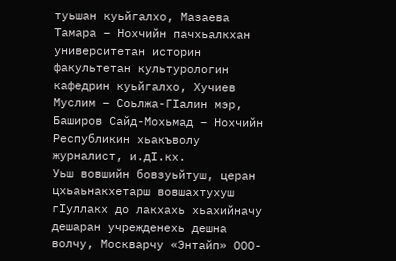туьшан куьйгалхо, Мазаева Тамара – Нохчийн пачхьалкхан университетан историн факультетан культурологин кафедрин куьйгалхо, Хучиев Муслим – Соьлжа-ГIалин мэр, Баширов Сайд-Мохьмад – Нохчийн Республикин хьакъволу журналист, и.дI.кх.
Уьш вовшийн бовзуьйтуш, церан цхьаьнакхетарш вовшахтухуш гIуллакх до лакхахь хьахийначу дешаран учрежденехь дешна волчу, Москварчу «Энтайп» ООО-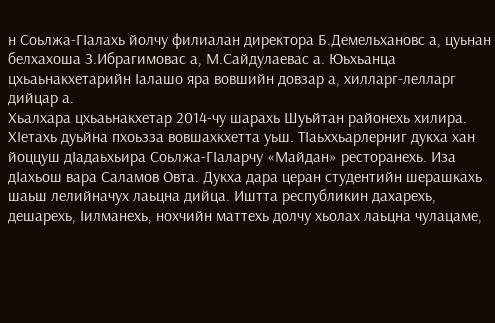н Соьлжа-ГIалахь йолчу филиалан директора Б.Демельхановс а, цуьнан белхахоша З.Ибрагимовас а, М.Сайдулаевас а. Юьхьанца цхьаьнакхетарийн Iалашо яра вовшийн довзар а, хилларг-лелларг дийцар а.
Хьалхара цхьаьнакхетар 2014-чу шарахь Шуьйтан районехь хилира. ХIетахь дуьйна пхоьзза вовшахкхетта уьш. ТIаьххьарлерниг дукха хан йоццуш дIадаьхьира Соьлжа-ГIаларчу «Майдан» ресторанехь. Иза дIахьош вара Саламов Овта. Дукха дара церан студентийн шерашкахь шаьш лелийначух лаьцна дийца. Иштта республикин дахарехь, дешарехь, Iилманехь, нохчийн маттехь долчу хьолах лаьцна чулацаме,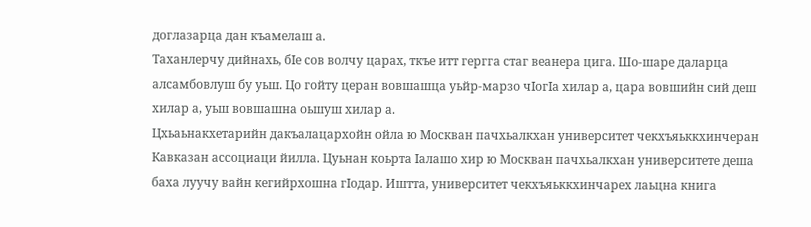доглазарца дан къамелаш а.
Таханлерчу дийнахь, бIе сов волчу царах, ткъе итт гергга стаг веанера цига. Шо-шаре даларца алсамбовлуш бу уьш. Цо гойту церан вовшашца уьйр-марзо чIогIа хилар а, цара вовшийн сий деш хилар а, уьш вовшашна оьшуш хилар а.
Цхьаьнакхетарийн дакъалацархойн ойла ю Москван пачхьалкхан университет чекхъяьккхинчеран Кавказан ассоциаци йилла. Цуьнан коьрта Iалашо хир ю Москван пачхьалкхан университете деша баха луучу вайн кегийрхошна гIодар. Иштта, университет чекхъяьккхинчарех лаьцна книга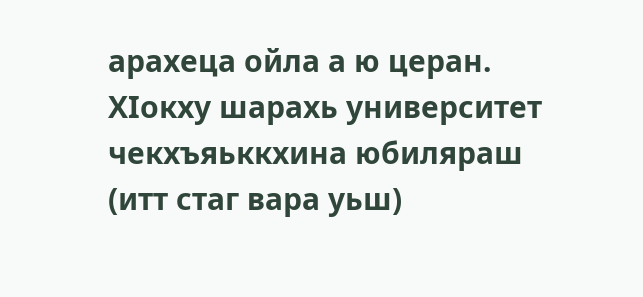арахеца ойла а ю церан.
ХIокху шарахь университет чекхъяьккхина юбиляраш (итт стаг вара уьш)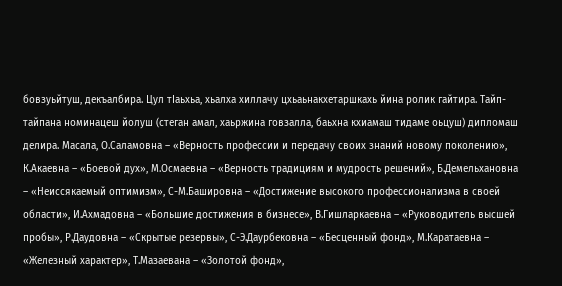бовзуьйтуш, декъалбира. Цул тIаьхьа, хьалха хиллачу цхьаьнакхетаршкахь йина ролик гайтира. Тайп-тайпана номинацеш йолуш (стеган амал, хаьржина говзалла, баьхна кхиамаш тидаме оьцуш) дипломаш делира. Масала, О.Саламовна – «Верность профессии и передачу своих знаний новому поколению», К.Акаевна – «Боевой дух», М.Осмаевна – «Верность традициям и мудрость решений», Б.Демельхановна – «Неиссякаемый оптимизм», С-М.Башировна – «Достижение высокого профессионализма в своей области», И.Ахмадовна – «Большие достижения в бизнесе», В.Гишларкаевна – «Руководитель высшей пробы», Р.Даудовна – «Скрытые резервы», С-Э.Даурбековна – «Бесценный фонд», М.Каратаевна – «Железный характер», Т.Мазаевана – «Золотой фонд»,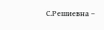С.Решиевна –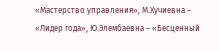«Мастерство управления», М.Хучиевна – «Лидер года», Ю.Элембаевна – «Бесценный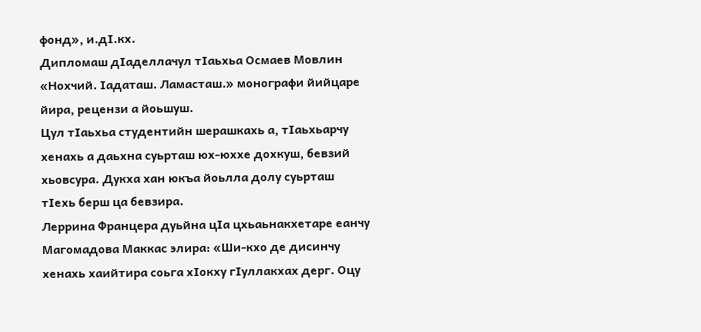фонд», и.дI.кх.
Дипломаш дIаделлачул тIаьхьа Осмаев Мовлин «Нохчий. Iадаташ. Ламасташ.» монографи йийцаре йира, рецензи а йоьшуш.
Цул тIаьхьа студентийн шерашкахь а, тIаьхьарчу хенахь а даьхна суьрташ юх-юххе дохкуш, бевзий хьовсура. Дукха хан юкъа йоьлла долу суьрташ тIехь берш ца бевзира.
Леррина Францера дуьйна цIа цхьаьнакхетаре еанчу Магомадова Маккас элира: «Ши-кхо де дисинчу хенахь хаийтира соьга хIокху гIуллакхах дерг. Оцу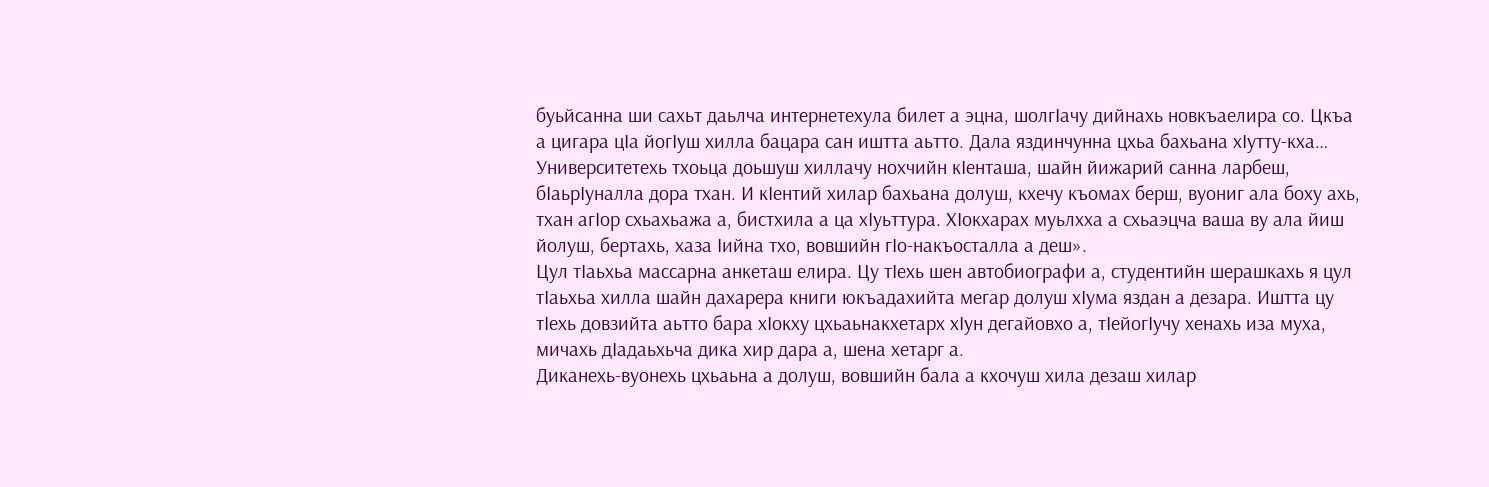буьйсанна ши сахьт даьлча интернетехула билет а эцна, шолгIачу дийнахь новкъаелира со. Цкъа а цигара цIа йогIуш хилла бацара сан иштта аьтто. Дала яздинчунна цхьа бахьана хIутту-кха…
Университетехь тхоьца доьшуш хиллачу нохчийн кIенташа, шайн йижарий санна ларбеш, бIаьрIуналла дора тхан. И кIентий хилар бахьана долуш, кхечу къомах берш, вуониг ала боху ахь, тхан агIор схьахьажа а, бистхила а ца хIуьттура. ХIокхарах муьлхха а схьаэцча ваша ву ала йиш йолуш, бертахь, хаза Iийна тхо, вовшийн гIо-накъосталла а деш».
Цул тIаьхьа массарна анкеташ елира. Цу тIехь шен автобиографи а, студентийн шерашкахь я цул тIаьхьа хилла шайн дахарера книги юкъадахийта мегар долуш хIума яздан а дезара. Иштта цу тIехь довзийта аьтто бара хIокху цхьаьнакхетарх хIун дегайовхо а, тIейогIучу хенахь иза муха, мичахь дIадаьхьча дика хир дара а, шена хетарг а.
Диканехь-вуонехь цхьаьна а долуш, вовшийн бала а кхочуш хила дезаш хилар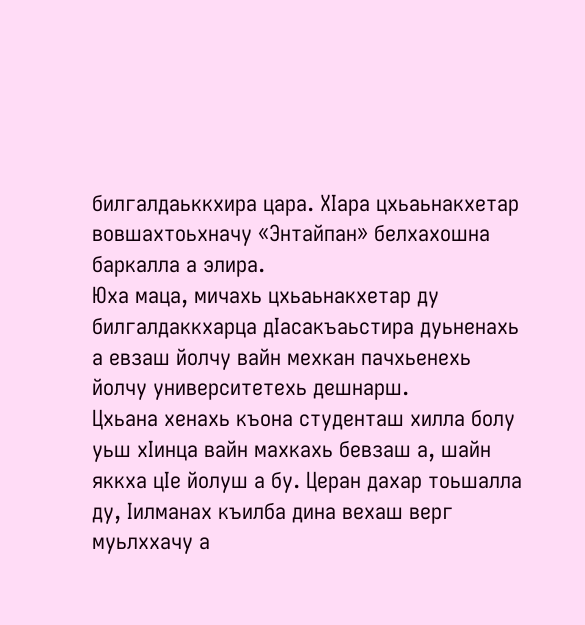билгалдаьккхира цара. ХIара цхьаьнакхетар вовшахтоьхначу «Энтайпан» белхахошна баркалла а элира.
Юха маца, мичахь цхьаьнакхетар ду билгалдаккхарца дIасакъаьстира дуьненахь а евзаш йолчу вайн мехкан пачхьенехь йолчу университетехь дешнарш.
Цхьана хенахь къона студенташ хилла болу уьш хIинца вайн махкахь бевзаш а, шайн яккха цIе йолуш а бу. Церан дахар тоьшалла ду, Iилманах къилба дина вехаш верг муьлххачу а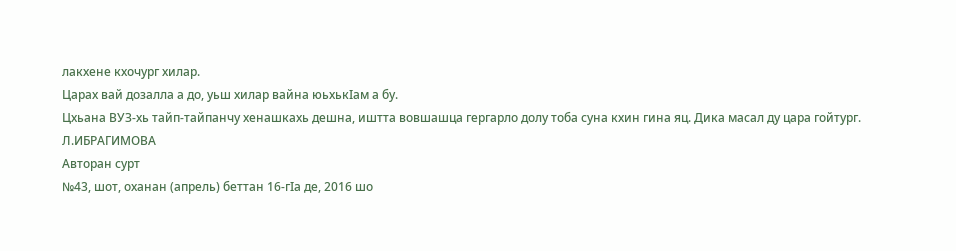лакхене кхочург хилар.
Царах вай дозалла а до, уьш хилар вайна юьхькIам а бу.
Цхьана ВУЗ-хь тайп-тайпанчу хенашкахь дешна, иштта вовшашца гергарло долу тоба суна кхин гина яц. Дика масал ду цара гойтург.
Л.ИБРАГИМОВА
Авторан сурт
№43, шот, оханан (апрель) беттан 16-гIа де, 2016 шо